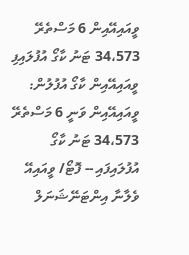ވީއައިއޭއިން 6 މަސްތެރޭ 34،573 ޓަނު ކާގޯ އުފުލައިފި
ވީއައިއޭއިން ކާގޯ އުފުލުން: ވީއައިއޭއިން ވަނީ 6 މަސްތެރޭ 34،573 ޓަނު ކާގޯ އުފުލައިފައި -- ފޮޓޯ/ ވީއައިއޭ
ވެލާނާ އިންޓަނޭޝަނަލް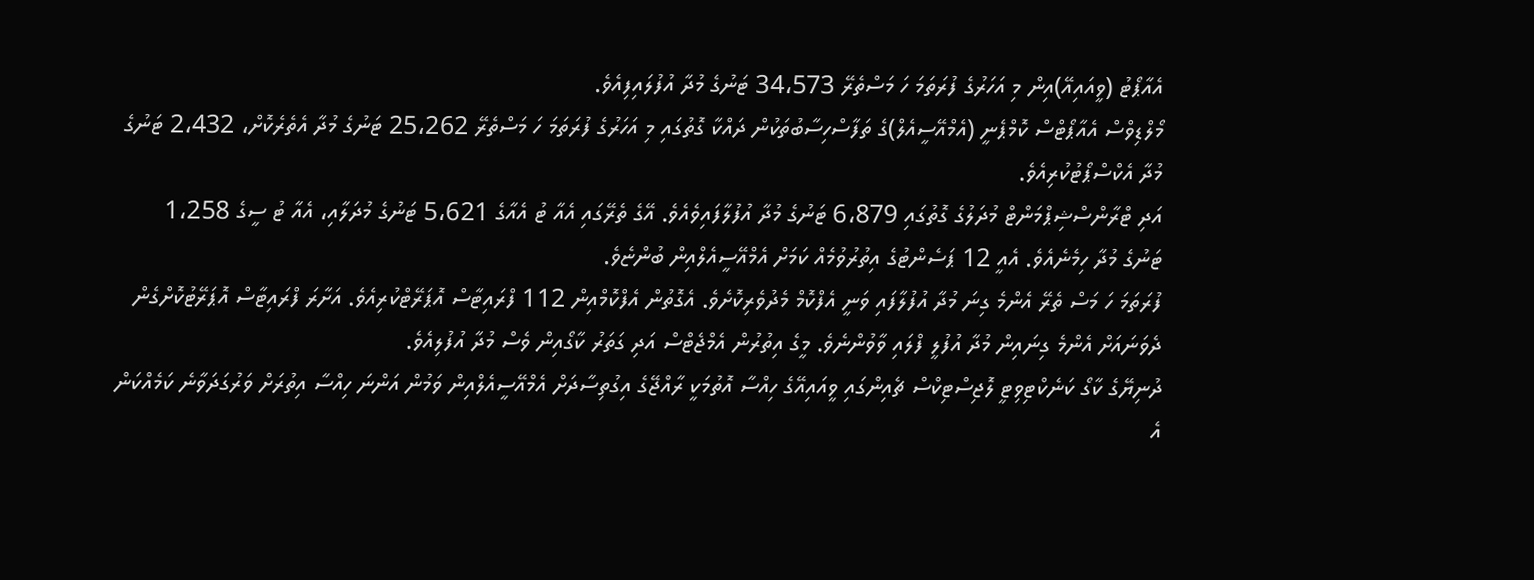އެއާޕޯޓު (ވީއައިއޭ)އިން މި އަހަރުގެ ފުރަތަމަ ހަ މަސްތެރޭ 34،573 ޓަނުގެ މުދާ އުފުލައިފިއެވެ.
މޯލްޑިވްސް އެއާޕޯޓްސް ކޮމްޕެނީ (އެމްއޭސީއެލް)ގެ ތަފާސްހިސާބުތަކުން ދައްކާ ގޮތުގައި މި އަހަރުގެ ފުރަތަމަ ހަ މަސްތެރޭ 25،262 ޓަނުގެ މުދާ އެތެރެކޮށް، 2،432 ޓަނުގެ މުދާ އެކްސްޕޯޓުކުރިއެވެ.
އަދި ޓްރާންސްޝިޕްމަންޓް މުދަލުގެ ގޮތުގައި 6،879 ޓަނުގެ މުދާ އުފުލާފައިވެއެވެ. އޭގެ ތެރޭގައި އެއާ ޓު އެއާގެ 5،621 ޓަނުގެ މުދަލާއި، އެއާ ޓު ސީގެ 1،258 ޓަނުގެ މުދާ ހިމެނެއެވެ. އެއީ 12 ޕަސެންޓުގެ އިތުރުވުމެއް ކަމަށް އެމްއޭސީއެލްއިން ބުންޏެވެ.
ފުރަތަމަ ހަ މަސް ތެރޭ އެންމެ ގިނަ މުދާ އުފުލާފައި ވަނީ އެފްކޮމް މެދުވެރިކޮށެވެ. އެގޮތުން އެފްކޮމްއިން 112 ފްރައިޓާސް އޮޕަރޭޓްކުރިއެވެ. އަށާރަ ފްރައިޓާސް އޮޕަރޭޓުކޮށްގެން ދެވަނައަށް އެންމެ ގިނައިން މުދާ އުފުލީ ފްލައި ވާވުންނެވެ. މީގެ އިތުރުން އެމްޖެޓްސް އަދި ގަތަރު ކާގޯއިން ވެސް މުދާ އުފުލިއެވެ.
ދުނިޔޭގެ ކާގޯ ކަނެކްޓިވިޓީ ލޮޖިސްޓިކްސް ޗެއިންގައި ވީއައިއޭގެ ހިއްސާ އޮތުމަކީ ރާއްޖޭގެ އިގުތިސާދަށް އެމްއޭސީއެލްއިން ވަމުން އަންނަ ހިއްސާ އިތުރަށް ވަރުގަދަވާނެ ކަމެއްކަން އެ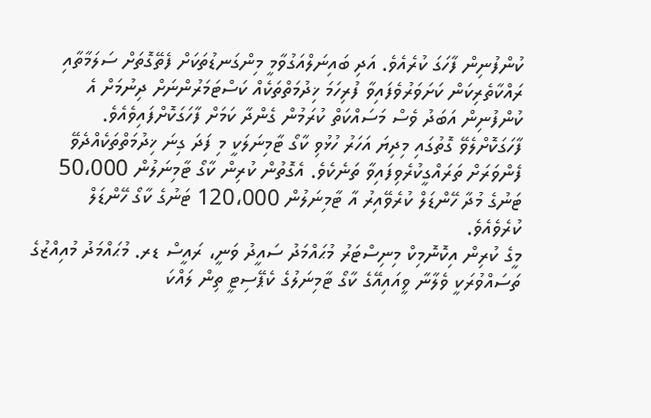ކުންފުނިން ފާހަގަ ކުރެއެވެ. އަދި ބައިނަލްއަގުވާމީ މިންގަނޑުތަކަށް ފެތޭގޮތަށް ސަލަމާތާއި ރައްކާތެރިކަން ކަށަވަރުވެފައިވާ ފުރިހަމަ ޚިދުމަތްތަކެއް ކަސްޓަމަރުންނަށް ދިނުމަށް އެ ކުންފުނިން އަބަދު ވެސް މަސައްކަތް ކުރަމުން ގެންދާ ކަމަށް ފާހަގަކޮށްފައިވެއެވެ.
ފާހަގަކޮށްލެވޭ ގޮތުގައި މިދިޔަ އަހަރު ހުޅުވި ކާގޯ ޓާމިނަލަކީ މި ފަދަ ގިނަ ޚިދުމަތްތަކެއްދެވޭ ފެންވަރަށް ތަރައްގީކުރެވިފައިވާ ތަނެކެވެ. އެގޮތުން ކުރިން ކާގޯ ޓާމިނަލުން 50،000 ޓަނުގެ މުދާ ހޭންޑަލް ކުރެވޭއިރު އާ ޓާމިނަލުން 120،000 ޓަނުގެ ކާގޯ ހޭންޑަލް ކުރެވެއެވެ.
މީގެ ކުރިން އިކޮނޮމިކް މިނިސްޓަރު މުޙައްމަދު ސައީދު ވަނީ، ރައީސް ޑރ. މުޙައްމަދު މުއިއްޒުގެ ތަސައްވުރަކީ ވެލާނާ ވީއައިއޭގެ ކާގޯ ޓާމިނަލުގެ ކެޕޭސިޓީ ތިން ލައްކަ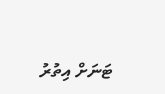ޓަނަށް އިތުރު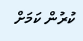ކުރުން ކަމަށް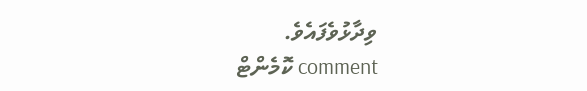ވިދާޅުވެފައެވެ.
comment ކޮމެންޓް